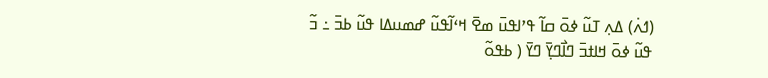(ߗߍ߭) ߡߍ߲ ߠߎ߬ ߦߋ߫ ߛߊ߬ ߟߴߊߟߎ߫ ߘߐ߫ ߞߵߊ߬ߟߎ߬ ߝߘߎߡߊ ߟߎ߬ ߕߏ߫ ߸ ߏ߬ ߟߎ߬ ߦߋ߫ ߞߊߙߏ߫ ߣߊ߯ߣߌ߲߫ ߣߌ߫ ( ߕߟߋ߬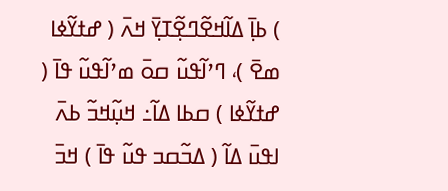) ߕߊ߲߫ ߡߊ߬ߞߐ߬ߣߐ߲߬ߠߌ߲߫ ߞߍ߫ ( ߝߙߌ߬ߦߊ ߘߐ߫ )، ߣߴߊ߬ߟߎ߬ ߛߋ߫ ߘߴߊ߬ߟߎ߬ ߟߊ߫ ( ߝߙߌ߬ߦߊ ) ߛߕߊ ߡߊ߬߸ ߞߎ߲߬ߞߏ߬ ߕߍ߫ ߊߟߎ߫ ߡߊ߬ ( ߡߏ߬ߛߏ ߟߎ߬ ߟߊ߫ ) ߞߏ߫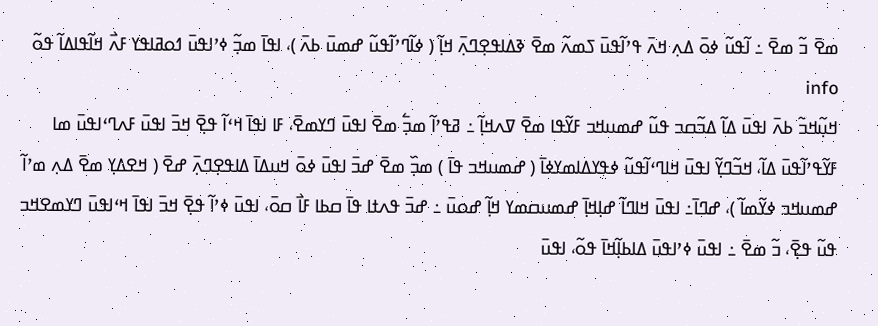ߘߐ߫ ߏ߬ ߘߐ߫ ߸ ߊ߬ߟߎ߬ ߦߋ߫ ߡߍ߲ ߞߍ߫ ߟߴߊ߬ߟߎ߫ ߖߘߍ߬ ߘߐ߫ ߢߡߊߟߐ߲ߣߍ߲߫ ߞߊ߲߬ ( ߦߊ߬ߣߴߊ߬ߟߎ߬ ߝߘߎ߫ ߕߍ߫ )، ߊߟߊ߫ ߘߏ߲߬ ߦߴߊߟߎ߫ ߗߋߥߊߟߌ ߓߍ߯ ߞߊ߬ߟߊߡߊ߬ ߟߋ߬ info
ߞߎ߲߬ߞߏ߬ ߕߍ߫ ߊߟߎ߫ ߡߊ߬ ߡߏ߬ߛߏ ߟߎ߬ ߝߘߎߞߏ ߓߌ߬ߟߊ ߘߐ߫ ߜߍߞߊ߲߬ ߸ ߥߟߴߊ߬ ߘߏ߲߱ ߘߐ߫ ߊߟߎ߫ ߣߌߘߐ߫، ߓߊ ߊߟߊ߫ ߞߵߊ߬ ߟߐ߲߫ ߞߏ߫ ߊߟߎ߫ ߓߍߣߵߊߟߎ߫ ߘߊ ߓߌ߬ߟߴߊ߬ߟߎ߫ ߡߊ߬، ߞߏ߬ߣߌ߲߬ ߊߟߎ߫ ߞߊߣߵߊ߬ߟߎ߬ ߦߟߌߡߊߘߌߦߊ߫ ( ߝߘߎߞߏ ߟߊ߫ ) ߘߏ߲߰ ߘߐ߫ ߝߏ߫ ߊߟߎ߫ ߦߋ߫ ߞߎߡߊ߫ ߡߊߟߐ߲ߣߍ߲߫ ߝߐ߫ ( ߞߐߡߌ߲ ߘߐ߫ ߡߍ߲ ߘߴߊ߬ ߝߘߎߞߏ ߦߌ߬ߘߊ߬ )، ߝߣߊ߫߸ ߊߟߎ߫ ߞߊߣߊ߬ ߝߊ߲ߞߊ߲߫ ߝߘߎߛߘߌ ߞߊ߲߬ ߝߋߎ߫ ߸ ߝߏ߫ ߟߍߙߊ ߟߊ߫ ߛߕߊ ߓߊ߯ ߛߋ߫، ߊߟߎ߫ ߦߴߊ߬ ߟߐ߲߫ ߞߏ߫ ߊߟߊ߫ ߞߵߊߟߎ߫ ߣߌߘߐߞߏ ߟߎ߬ ߟߐ߲߫، ߏ߬ ߘߐ߫ ߸ ߊߟߎ߫ ߦߴߊߟߎ߫ ߡߊߕߊ߲߬ߞߊ߫ ߟߋ߬، ߊߟߎ߫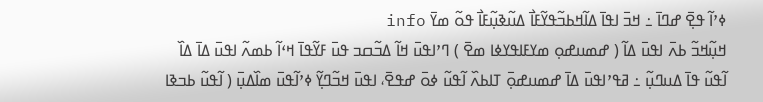ߦߴߊ߬ ߟߐ߲߫ ߝߣߊ߫ ߸ ߞߏ߫ ߊߟߊ߫ ߡߊ߬ߞߕߏ߬ߟߌ߬ߓߊ߯ ߡߎ߬ߢߎ߲߬ߓߊ߯ ߟߋ߬ ߘߌ߫ info
ߞߎ߲߬ߞߏ߬ ߕߍ߫ ߊߟߎ߫ ߡߊ߬ ( ߝߘߎߝߋ߲ ߘߌߓߊߟߌߦߊ ߘߐ߫ ) ߣߴߊߟߎ߫ ߞߊ߬ ߡߏ߬ߛߏ ߟߎ߫ ߓߌ߬ߟߊ߫ ߞߵߊ߬ ߕߘߍ߬ ߊߟߎ߫ ߡߊ߫ ߡߊ߰ ߊ߬ߟߎ߬ ߟߊ߫ ߡߎߣߎ߲߬ ߸ ߥߟߴߊߟߎ߫ ߡߊ߫ ߝߘߎߝߋ߲߫ ߠߊߕߍ߰ ߊ߬ߟߎ߬ ߦߋ߫ ߝߟߐ߫، ߊߟߎ߫ ߞߏ߬ߣߌ߲߬ ߦߴߊ߬ߟߎ߫ ߘߊ߰ߡߎ߲߫ ( ߊ߬ߟߎ߬ ߕߏߢߊ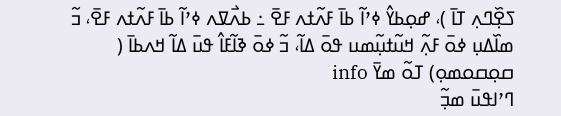ߖߐ߲߰ߣߍ߲ ߠߊ߫ )، ߝߋ߲ߕߌ߮ ߦߴߊ߬ ߕߊ߫ ߓߍ߬ߙߍ ߓߐ߫ ߸ ߕߍ߯ߜߍ ߦߴߊ߬ ߕߊ߫ ߓߍ߬ߙߍ ߓߐ߫، ߏ߬ ߘߊ߰ߡߎ߲ ߦߋ߫ ߓߍ߲߬ ߞߎ߬ߙߎ߲߬ߘߎ ߟߋ߫ ߡߊ߬، ߏ߬ ߦߋ߫ ߢߊ߬ߓߊ߮ ߟߎ߫ ߡߊ߬ ߞߍߕߊ߫ ( ߛߋ߲ߛߋߘߋ߲) ߠߋ߬ ߘߌ߫ info
ߣߴߊߟߎ߫ ߘߏ߲߬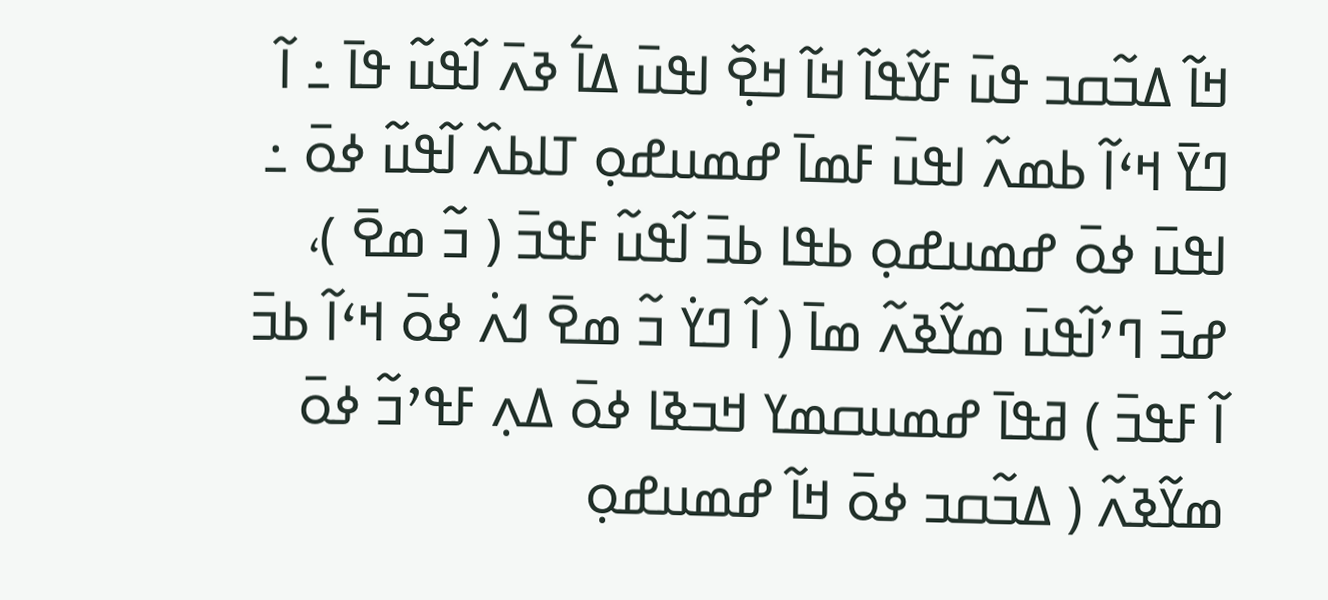ߞߊ߬ ߡߏ߬ߛߏ ߟߎ߫ ߓߌ߬ߟߊ߬ ߞߊ߬ ߞߐ߲߰ ߊߟߎ߫ ߡߊ߱ ߢߍ߫ ߊ߬ߟߎ߬ ߟߊ߫ ߸ ߊ߬ ߣߌ߫ ߞߵߊ߬ ߕߘߍ߬ ߊߟߎ߫ ߓߘߊ߫ ߝߘߎߝߋ߲ ߠߊߕߍ߰ ߊ߬ߟߎ߬ ߦߋ߫ ߸ ߊߟߎ߫ ߦߋ߫ ߝߘߎߝߋ߲ ߕߟߊ ߕߏ߫ ߊ߬ߟߎ߬ ߓߟߏ߫ ( ߏ߬ ߘߐ߫ )، ߝߏ߫ ߣߴߊ߬ߟߎ߫ ߘߌ߬ߢߍ߬ ߘߊ߫ ( ߊ߬ ߣߌ߭ ߏ߬ ߘߐ߫ ߗߍ߭ ߦߋ߫ ߞߵߊ߬ ߕߏ߫ ߊ߬ ߓߟߏ߫ ) ߥߟߊ߫ ߝߘߎߛߘߌ ߞߏߢߊ ߦߋ߫ ߡߍ߲ ߓߟߴߏ߬ ߦߋ߫ ߘߌ߬ߢߍ߬ ( ߡߏ߬ߛߏ ߦߋ߫ ߞߊ߬ ߝߘߎߝߋ߲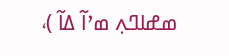ߘߝߊߣߍ߲ ߘߴߊ߬ ߡߊ߬ )،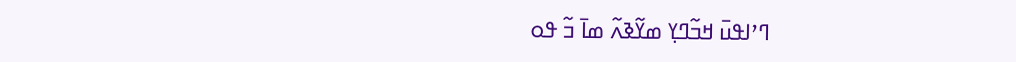ߣߴߊߟߎ߫ ߞߏ߬ߣߌ߲ ߘߌ߬ߢߍ߬ ߘߊ߫ ߏ߬ ߟߋ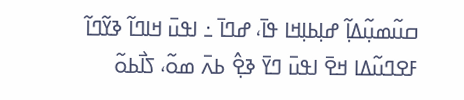ߛߎ߬ߘߎ߲߬ߡߊ߲߬ ߝߊ߲ߕߊ߲ߞߊ ߟߊ߫، ߝߣߊ߫ ߸ ߊߟߎ߫ ߞߊߣߊ߬ ߢߌ߬ߣߊ߬ ߓߐߣߎ߬ߡߊ ߞߐ߫ ߊߟߎ߫ ߣߌ߫ ߢߐ߲߮ ߕߍ߫ ߘߋ߬، ߖߊ߯ߕߋ߬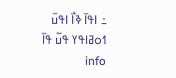߸ ߊߟߊ߫ ߢߊ߯ ߊߟߎ߫ ߗߋߥߊߟߌ ߟߎ߬ ߟߊ߫ info